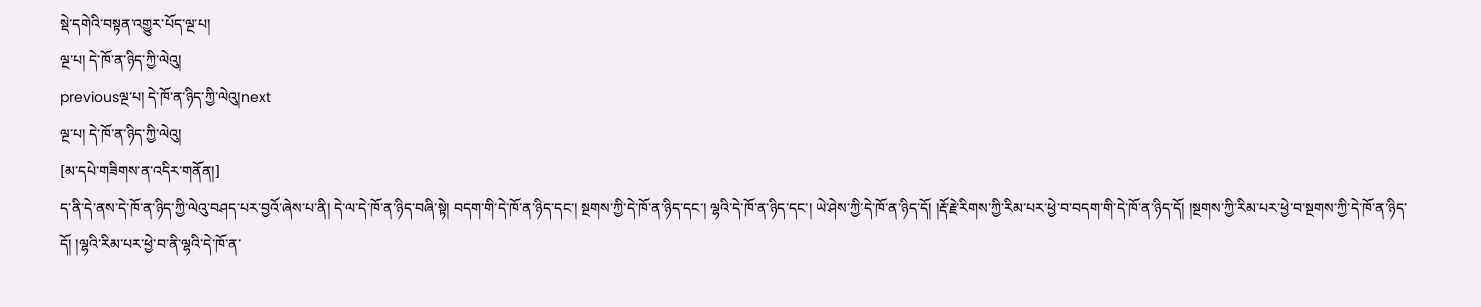སྡེ་དགེའི་བསྟན་འགྱུར་པོད་ལྔ་པ།
ལྔ་པ། དེ་ཁོ་ན་ཉིད་ཀྱི་ལེའུ།
previousལྔ་པ། དེ་ཁོ་ན་ཉིད་ཀྱི་ལེའུ།next
ལྔ་པ། དེ་ཁོ་ན་ཉིད་ཀྱི་ལེའུ།
[མ་དཔེ་གཟིགས་ན་འདིར་གནོན།]
ད་ནི་དེ་ནས་དེ་ཁོ་ན་ཉིད་ཀྱི་ལེའུ་བཤད་པར་བྱའོ་ཞེས་པ་ནི། དེ་ལ་དེ་ཁོ་ན་ཉིད་བཞི་སྟེ། བདག་གི་དེ་ཁོ་ན་ཉིད་དང་། སྔགས་ཀྱི་དེ་ཁོ་ན་ཉིད་དང་། ལྷའི་དེ་ཁོ་ན་ཉིད་དང་། ཡེ་ཤེས་ཀྱི་དེ་ཁོ་ན་ཉིད་དོ། །རྡོ་རྗེ་རིགས་ཀྱི་རིམ་པར་ཕྱེ་བ་བདག་གི་དེ་ཁོ་ན་ཉིད་དོ། །སྔགས་ཀྱི་རིམ་པར་ཕྱེ་བ་སྔགས་ཀྱི་དེ་ཁོ་ན་ཉིད་དོ། །ལྷའི་རིམ་པར་ཕྱེ་བ་ནི་ལྷའི་དེ་ཁོ་ན་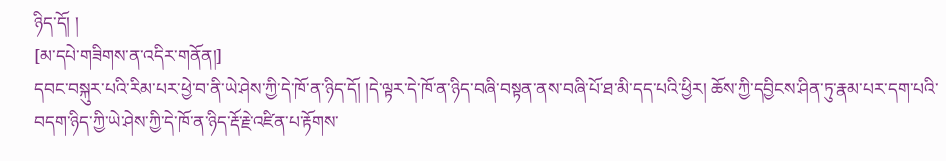ཉིད་དོ། །
[མ་དཔེ་གཟིགས་ན་འདིར་གནོན།]
དབང་བསྐུར་པའི་རིམ་པར་ཕྱེ་བ་ནི་ཡེ་ཤེས་ཀྱི་དེ་ཁོ་ན་ཉིད་དོ། །དེ་ལྟར་དེ་ཁོ་ན་ཉིད་བཞི་བསྟན་ནས་བཞི་པོ་ཐ་མི་དད་པའི་ཕྱིར། ཆོས་ཀྱི་དབྱིངས་ཤིན་ཏུ་རྣམ་པར་དག་པའི་བདག་ཉིད་ཀྱི་ཡེ་ཤེས་ཀྱི་དེ་ཁོ་ན་ཉིད་རྡོ་རྗེ་འཛིན་པ་རྟོགས་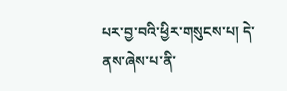པར་བྱ་བའི་ཕྱིར་གསུངས་པ། དེ་ནས་ཞེས་པ་ནི་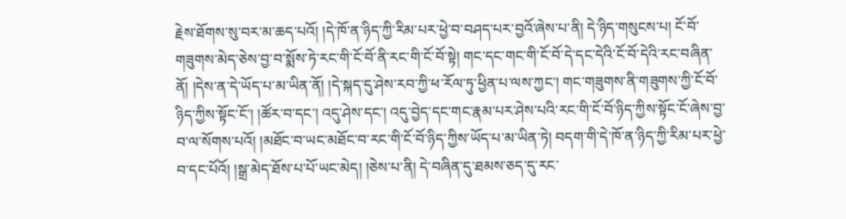རྗེས་ཐོགས་སུ་བར་མ་ཆད་པའོ། །དེ་ཁོ་ན་ཉིད་ཀྱི་རིམ་པར་ཕྱེ་བ་བཤད་པར་བྱའོ་ཞེས་པ་ནི། དེ་ཉིད་གསུངས་པ། ངོ་བོ་གཟུགས་མེད་ཅེས་བྱ་བ་སྨོས་ཏེ་རང་གི་ངོ་བོ་ནི་རང་གི་ངོ་བོ་སྟེ། གང་དང་གང་གི་ངོ་བོ་དེ་དང་དེའི་ངོ་བོ་དེའི་རང་བཞིན་ནོ། །དེས་ན་དེ་ཡོད་པ་མ་ཡིན་ནོ། །དེ་སྐད་དུ་ཤེས་རབ་ཀྱི་ཕ་རོལ་ཏུ་ཕྱིན་པ་ལས་ཀྱང་། གང་གཟུགས་ནི་གཟུགས་ཀྱི་ངོ་བོ་ཉིད་ཀྱིས་སྟོང་ངོ་། །ཚོར་བ་དང་། འདུ་ཤེས་དང་། འདུ་བྱེད་དང་གང་རྣམ་པར་ཤེས་པའི་རང་གི་ངོ་བོ་ཉིད་ཀྱིས་སྟོང་ངོ་ཞེས་བྱ་བ་ལ་སོགས་པའོ། །མཐོང་བ་ཡང་མཐོང་བ་རང་གི་ངོ་བོ་ཉིད་ཀྱིས་ཡོད་པ་མ་ཡིན་ཏེ། བདག་གི་དེ་ཁོ་ན་ཉིད་ཀྱི་རིམ་པར་ཕྱེ་བ་དང་པོའོ། །སྒྲ་མེད་ཐོས་པ་པོ་ཡང་མེད། །ཅེས་པ་ནི། དེ་བཞིན་དུ་ཐམས་ཅད་དུ་རང་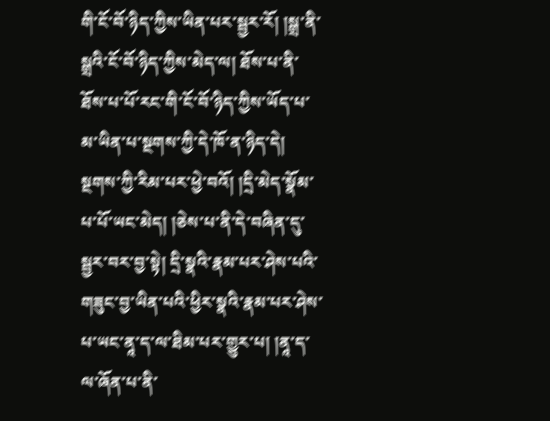གི་ངོ་བོ་ཉིད་ཀྱིས་ཡིན་པར་སྦྱར་རོ། །སྒྲ་ནི་སྒྲའི་ངོ་བོ་ཉིད་ཀྱིས་མེད་ལ། ཐོས་པ་ནི་ཐོས་པ་པོ་རང་གི་ངོ་བོ་ཉིད་ཀྱིས་ཡོད་པ་མ་ཡིན་པ་སྔགས་ཀྱི་དེ་ཁོ་ན་ཉིད་དེ། སྔགས་ཀྱི་རིམ་པར་ཕྱེ་བའོ། །དྲི་མེད་སྣོམ་པ་པོ་ཡང་མེད། །ཅེས་པ་ནི་དེ་བཞིན་དུ་སྦྱར་བར་བྱ་སྟེ། དྲི་སྣའི་རྣམ་པར་ཤེས་པའི་གཟུང་བྱ་ཡིན་པའི་ཕྱིར་སྣའི་རྣམ་པར་ཤེས་པ་ཡང་ནཱ་ད་ལ་ཐིམ་པར་གྱུར་པ། །ནཱ་ད་ལ་ཞོན་པ་ནི་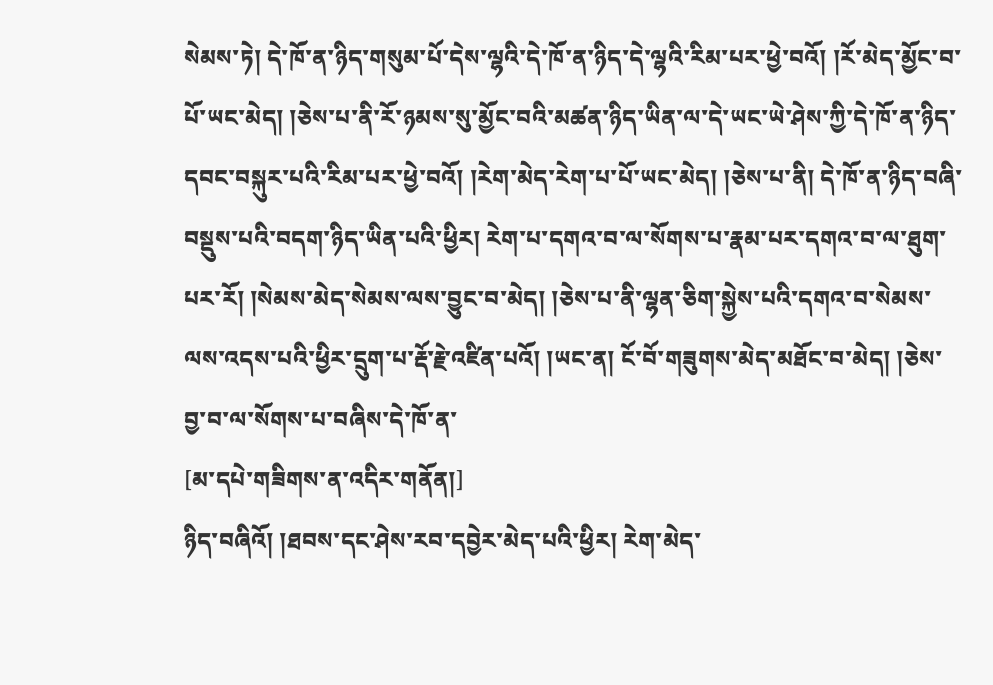སེམས་ཏེ། དེ་ཁོ་ན་ཉིད་གསུམ་པོ་དེས་ལྷའི་དེ་ཁོ་ན་ཉིད་དེ་ལྷའི་རིམ་པར་ཕྱེ་བའོ། །རོ་མེད་མྱོང་བ་པོ་ཡང་མེད། །ཅེས་པ་ནི་རོ་ཉམས་སུ་མྱོང་བའི་མཚན་ཉིད་ཡིན་ལ་དེ་ཡང་ཡེ་ཤེས་ཀྱི་དེ་ཁོ་ན་ཉིད་དབང་བསྐུར་པའི་རིམ་པར་ཕྱེ་བའོ། །རེག་མེད་རེག་པ་པོ་ཡང་མེད། །ཅེས་པ་ནི། དེ་ཁོ་ན་ཉིད་བཞི་བསྡུས་པའི་བདག་ཉིད་ཡིན་པའི་ཕྱིར། རེག་པ་དགའ་བ་ལ་སོགས་པ་རྣམ་པར་དགའ་བ་ལ་ཐུག་པར་རོ། །སེམས་མེད་སེམས་ལས་བྱུང་བ་མེད། །ཅེས་པ་ནི་ལྷན་ཅིག་སྐྱེས་པའི་དགའ་བ་སེམས་ལས་འདས་པའི་ཕྱིར་དྲུག་པ་རྡོ་རྗེ་འཛིན་པའོ། །ཡང་ན། ངོ་བོ་གཟུགས་མེད་མཐོང་བ་མེད། །ཅེས་བྱ་བ་ལ་སོགས་པ་བཞིས་དེ་ཁོ་ན་
[མ་དཔེ་གཟིགས་ན་འདིར་གནོན།]
ཉིད་བཞིའོ། །ཐབས་དང་ཤེས་རབ་དབྱེར་མེད་པའི་ཕྱིར། རེག་མེད་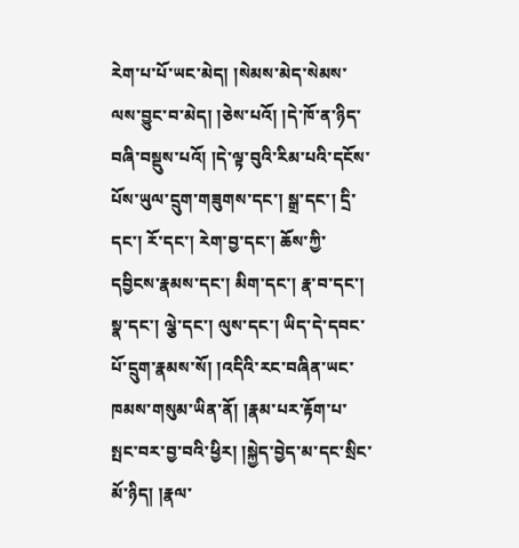རེག་པ་པོ་ཡང་མེད། །སེམས་མེད་སེམས་ལས་བྱུང་བ་མེད། །ཅེས་པའོ། །དེ་ཁོ་ན་ཉིད་བཞི་བསྡུས་པའོ། །དེ་ལྟ་བུའི་རིམ་པའི་དངོས་པོས་ཡུལ་དྲུག་གཟུགས་དང་། སྒྲ་དང་། དྲི་དང་། རོ་དང་། རེག་བྱ་དང་། ཆོས་ཀྱི་དབྱིངས་རྣམས་དང་། མིག་དང་། རྣ་བ་དང་། སྣ་དང་། ལྕེ་དང་། ལུས་དང་། ཡིད་དེ་དབང་པོ་དྲུག་རྣམས་སོ། །འདིའི་རང་བཞིན་ཡང་ཁམས་གསུམ་ཡིན་ནོ། །རྣམ་པར་རྟོག་པ་སྤང་བར་བྱ་བའི་ཕྱིར། །སྐྱེད་བྱེད་མ་དང་སྲིང་མོ་ཉིད། །རྣལ་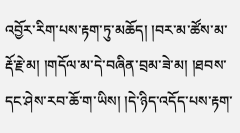འབྱོར་རིག་པས་རྟག་ཏུ་མཆོད། །བར་མ་ཚོས་མ་རྡོ་རྗེ་མ། །གདོལ་མ་དེ་བཞིན་བྲམ་ཟེ་མ། །ཐབས་དང་ཤེས་རབ་ཆོ་ག་ཡིས། །དེ་ཉིད་འདོད་པས་རྟག་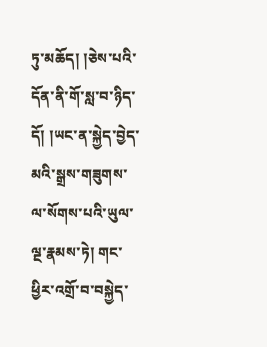ཏུ་མཆོད། །ཅེས་པའི་དོན་ནི་གོ་སླ་བ་ཉིད་དོ། །ཡང་ན་སྐྱེད་བྱེད་མའི་སྒྲས་གཟུགས་ལ་སོགས་པའི་ཡུལ་ལྔ་རྣམས་ཏེ། གང་ཕྱིར་འགྲོ་བ་བསྐྱེད་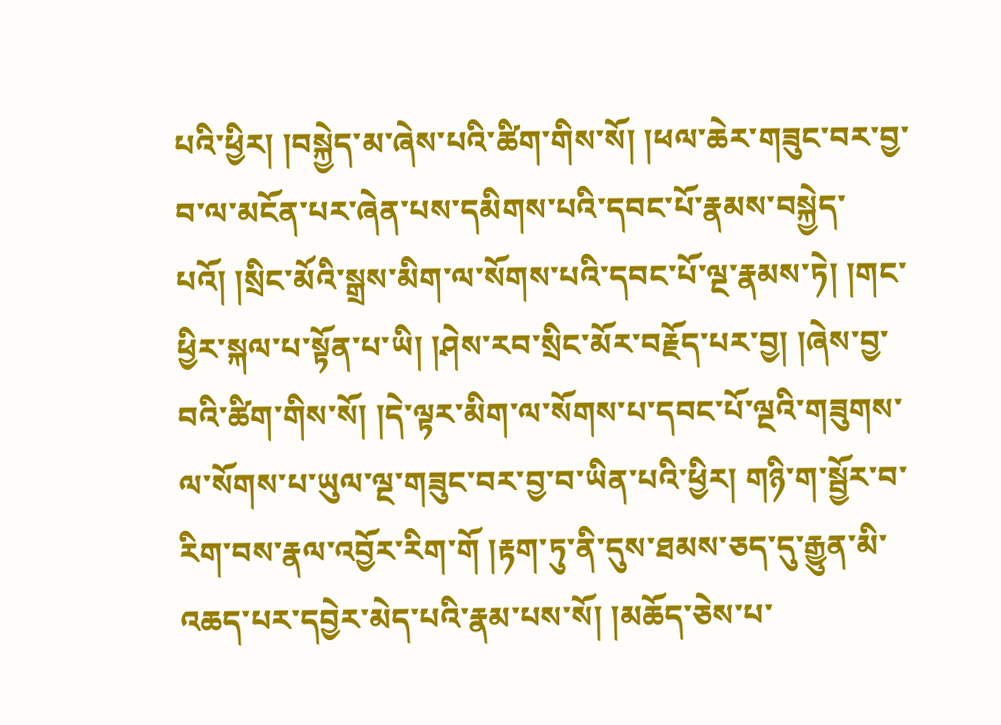པའི་ཕྱིར། །བསྐྱེད་མ་ཞེས་པའི་ཚིག་གིས་སོ། །ཕལ་ཆེར་གཟུང་བར་བྱ་བ་ལ་མངོན་པར་ཞེན་པས་དམིགས་པའི་དབང་པོ་རྣམས་བསྐྱེད་པའོ། །སྲིང་མོའི་སྒྲས་མིག་ལ་སོགས་པའི་དབང་པོ་ལྔ་རྣམས་ཏེ། །གང་ཕྱིར་སྐལ་པ་སྟོན་པ་ཡི། །ཤེས་རབ་སྲིང་མོར་བརྗོད་པར་བྱ། །ཞེས་བྱ་བའི་ཚིག་གིས་སོ། །དེ་ལྟར་མིག་ལ་སོགས་པ་དབང་པོ་ལྔའི་གཟུགས་ལ་སོགས་པ་ཡུལ་ལྔ་གཟུང་བར་བྱ་བ་ཡིན་པའི་ཕྱིར། གཉི་ག་སྦྱོར་བ་རིག་བས་རྣལ་འབྱོར་རིག་གོ །རྟག་ཏུ་ནི་དུས་ཐམས་ཅད་དུ་རྒྱུན་མི་འཆད་པར་དབྱེར་མེད་པའི་རྣམ་པས་སོ། །མཆོད་ཅེས་པ་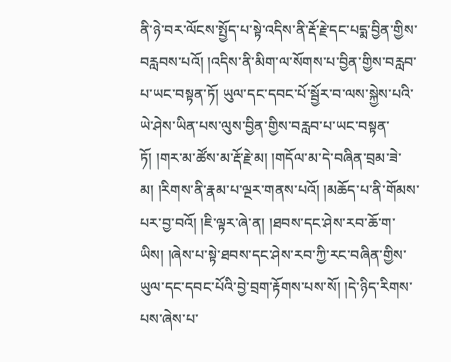ནི་ཉེ་བར་ལོངས་སྤྱོད་པ་སྟེ་འདིས་ནི་རྡོ་རྗེ་དང་པདྨ་བྱིན་གྱིས་བརླབས་པའོ། །འདིས་ནི་མིག་ལ་སོགས་པ་བྱིན་གྱིས་བརླབ་པ་ཡང་བསྟན་ཏོ། ཡུལ་དང་དབང་པོ་སྦྱོར་བ་ལས་སྐྱེས་པའི་ཡེ་ཤེས་ཡིན་པས་ལུས་བྱིན་གྱིས་བརླབ་པ་ཡང་བསྟན་ཏོ། །གར་མ་ཚོས་མ་རྡོ་རྗེ་མ། །གདོལ་མ་དེ་བཞིན་བྲམ་ཟེ་མ། །རིགས་ནི་རྣམ་པ་ལྔར་གནས་པའོ། །མཆོད་པ་ནི་གོམས་པར་བྱ་བའོ། །ཇི་ལྟར་ཞེ་ན། །ཐབས་དང་ཤེས་རབ་ཆོ་ག་ཡིས། །ཞེས་པ་སྟེ་ཐབས་དང་ཤེས་རབ་ཀྱི་རང་བཞིན་གྱིས་ཡུལ་དང་དབང་པོའི་བྱེ་བྲག་རྟོགས་པས་སོ། །དེ་ཉིད་རིགས་པས་ཞེས་པ་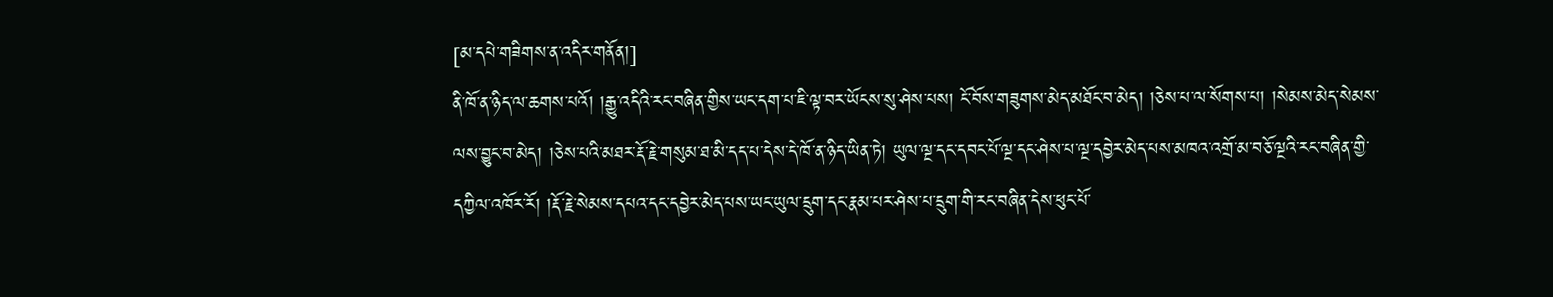[མ་དཔེ་གཟིགས་ན་འདིར་གནོན།]
ནི་ཁོ་ན་ཉིད་ལ་ཆགས་པའོ། །རྒྱུ་འདིའི་རང་བཞིན་གྱིས་ཡང་དག་པ་ཇི་ལྟ་བར་ཡོངས་སུ་ཤེས་པས། ངོ་བོས་གཟུགས་མེད་མཐོང་བ་མེད། །ཅེས་པ་ལ་སོགས་པ། །སེམས་མེད་སེམས་ལས་བྱུང་བ་མེད། །ཅེས་པའི་མཐར་རྡོ་རྗེ་གསུམ་ཐ་མི་དད་པ་དེས་དེ་ཁོ་ན་ཉིད་ཡིན་ཏེ། ཡུལ་ལྔ་དང་དབང་པོ་ལྔ་དང་ཤེས་པ་ལྔ་དབྱེར་མེད་པས་མཁའ་འགྲོ་མ་བཅོ་ལྔའི་རང་བཞིན་གྱི་དཀྱིལ་འཁོར་རོ། །རྡོ་རྗེ་སེམས་དཔའ་དང་དབྱེར་མེད་པས་ཡང་ཡུལ་དྲུག་དང་རྣམ་པར་ཤེས་པ་དྲུག་གི་རང་བཞིན་དེས་ཕུང་པོ་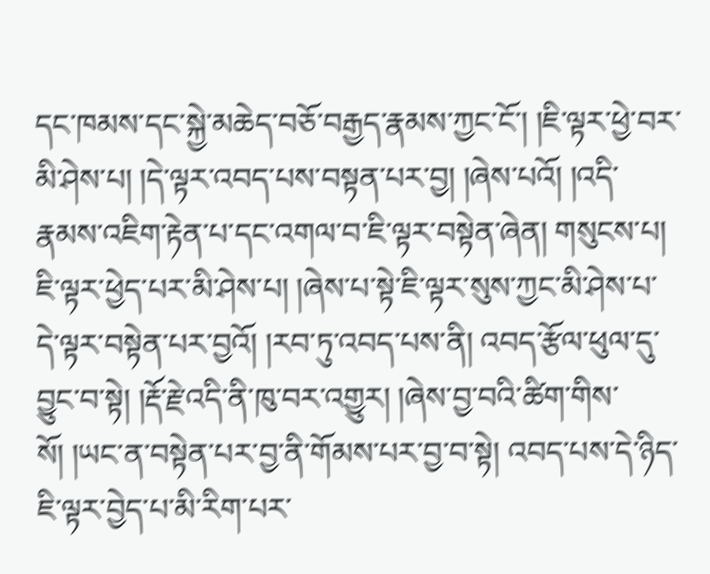དང་ཁམས་དང་སྐྱེ་མཆེད་བཅོ་བརྒྱད་རྣམས་ཀྱང་ངོ་། །ཇི་ལྟར་ཕྱེ་བར་མི་ཤེས་པ། །དེ་ལྟར་འབད་པས་བསྟན་པར་བྱ། །ཞེས་པའོ། །འདི་རྣམས་འཇིག་རྟེན་པ་དང་འགལ་བ་ཇི་ལྟར་བསྟེན་ཞེན། གསུངས་པ། ཇི་ལྟར་ཕྱེད་པར་མི་ཤེས་པ། །ཞེས་པ་སྟེ་ཇི་ལྟར་སུས་ཀྱང་མི་ཤེས་པ་དེ་ལྟར་བསྟེན་པར་བྱའོ། །རབ་ཏུ་འབད་པས་ནི། འབད་རྩོལ་ཕུལ་དུ་བྱུང་བ་སྟེ། །རྡོ་རྗེ་འདི་ནི་ཁུ་བར་འགྱུར། །ཞེས་བྱ་བའི་ཚིག་གིས་སོ། །ཡང་ན་བསྟེན་པར་བྱ་ནི་གོམས་པར་བྱ་བ་སྟེ། འབད་པས་དེ་ཉིད་ཇི་ལྟར་བྱེད་པ་མི་རིག་པར་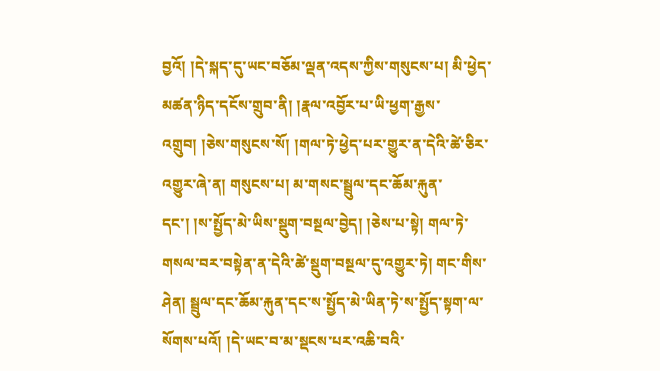བྱའོ། །དེ་སྐད་དུ་ཡང་བཅོམ་ལྡན་འདས་ཀྱིས་གསུངས་པ། མི་ཕྱེད་མཚན་ཉིད་དངོས་གྲུབ་ནི། །རྣལ་འབྱོར་པ་ཡི་ཕྱག་རྒྱས་འགྲུབ། །ཅེས་གསུངས་སོ། །གལ་ཏེ་ཕྱེད་པར་གྱུར་ན་དེའི་ཚེ་ཅིར་འགྱུར་ཞེ་ན། གསུངས་པ། མ་གསང་སྦྲུལ་དང་ཆོམ་རྐུན་དང་། །ས་སྤྱོད་མེ་ཡིས་སྡུག་བསྔལ་བྱེད། །ཅེས་པ་སྟེ། གལ་ཏེ་གསལ་བར་བསྟེན་ན་དེའི་ཚེ་སྡུག་བསྔལ་དུ་འགྱུར་ཏེ། གང་གིས་ཤེན། སྦྲུལ་དང་ཆོམ་རྐུན་དང་ས་སྤྱོད་མེ་ཡིན་ཏེ་ས་སྤྱོད་སྟག་ལ་སོགས་པའོ། །དེ་ཡང་བ་མ་སྡངས་པར་འཆི་བའི་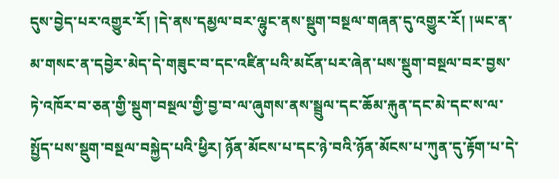དུས་བྱེད་པར་འགྱུར་རོ། །དེ་ནས་དམྱལ་བར་ལྷུང་ནས་སྡུག་བསྔལ་གཞན་དུ་འགྱུར་རོ། །ཡང་ན་མ་གསང་ན་དབྱེར་མེད་དེ་གཟུང་བ་དང་འཛིན་པའི་མངོན་པར་ཞེན་པས་སྡུག་བསྔལ་བར་བྱས་ཏེ་འཁོར་བ་ཅན་གྱི་སྡུག་བསྔལ་གྱི་བྱ་བ་ལ་ཞུགས་ནས་སྦྲུལ་དང་ཆོམ་རྐུན་དང་མེ་དང་ས་ལ་སྤྱོད་པས་སྡུག་བསྔལ་བསྐྱེད་པའི་ཕྱིར། ཉོན་མོངས་པ་དང་ཉེ་བའི་ཉོན་མོངས་པ་ཀུན་དུ་རྟོག་པ་དེ་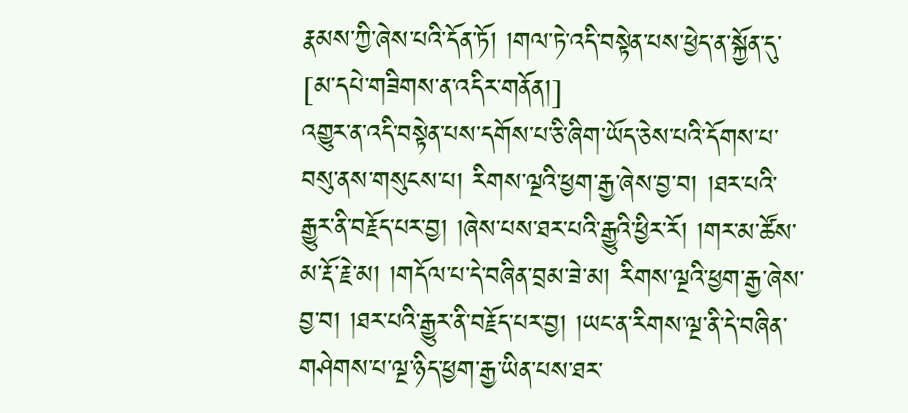རྣམས་ཀྱི་ཞེས་པའི་དོན་ཏོ། །གལ་ཏེ་འདི་བསྟེན་པས་ཕྱེད་ན་སྐྱོན་དུ་
[མ་དཔེ་གཟིགས་ན་འདིར་གནོན།]
འགྱུར་ན་འདི་བསྟེན་པས་དགོས་པ་ཅི་ཞིག་ཡོད་ཅེས་པའི་དོགས་པ་བསུ་ནས་གསུངས་པ། རིགས་ལྔའི་ཕྱག་རྒྱ་ཞེས་བྱ་བ། །ཐར་པའི་རྒྱུར་ནི་བརྗོད་པར་བྱ། །ཞེས་པས་ཐར་པའི་རྒྱུའི་ཕྱིར་རོ། །གར་མ་ཚོས་མ་རྡོ་རྗེ་མ། །གདོལ་པ་དེ་བཞིན་བྲམ་ཟེ་མ། རིགས་ལྔའི་ཕྱག་རྒྱ་ཞེས་བྱ་བ། །ཐར་པའི་རྒྱུར་ནི་བརྗོད་པར་བྱ། །ཡང་ན་རིགས་ལྔ་ནི་དེ་བཞིན་གཤེགས་པ་ལྔ་ཉིད་ཕྱག་རྒྱ་ཡིན་པས་ཐར་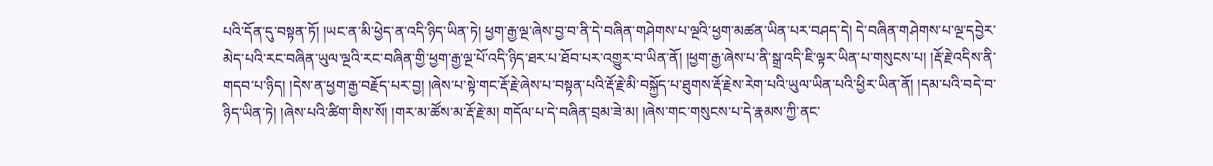པའི་དོན་དུ་བསྟན་ཏོ། །ཡང་ན་མི་ཕྱེད་ན་འདི་ཉིད་ཡིན་ཏེ། ཕྱག་རྒྱ་ལྔ་ཞེས་བྱ་བ་ནི་དེ་བཞིན་གཤེགས་པ་ལྔའི་ཕྱག་མཚན་ཡིན་པར་བཤད་དེ། དེ་བཞིན་གཤེགས་པ་ལྔ་དབྱེར་མེད་པའི་རང་བཞིན་ཡུལ་ལྔའི་རང་བཞིན་གྱི་ཕྱག་རྒྱ་ལྔ་པོ་འདི་ཉིད་ཐར་པ་ཐོབ་པར་འགྱུར་བ་ཡིན་ནོ། །ཕྱག་རྒྱ་ཞེས་པ་ནི་སྒྲ་འདི་ཇི་ལྟར་ཡིན་པ་གསུངས་པ། །རྡོ་རྗེ་འདིས་ནི་གདབ་པ་ཉིད། །དེས་ན་ཕྱག་རྒྱ་བརྗོད་པར་བྱ། །ཞེས་པ་སྟེ་གང་རྡོ་རྗེ་ཞེས་པ་བསྟན་པའི་རྡོ་རྗེ་མི་བསྐྱོད་པ་ཐུགས་རྡོ་རྗེས་རེག་པའི་ཡུལ་ཡིན་པའི་ཕྱིར་ཡིན་ནོ། །དམ་པའི་བདེ་བ་ཉིད་ཡིན་ཏེ། །ཞེས་པའི་ཚིག་གིས་སོ། །གར་མ་ཚོས་མ་རྡོ་རྗེ་མ། གདོལ་པ་དེ་བཞིན་བྲམ་ཟེ་མ། །ཞེས་གང་གསུངས་པ་དེ་རྣམས་ཀྱི་ནང་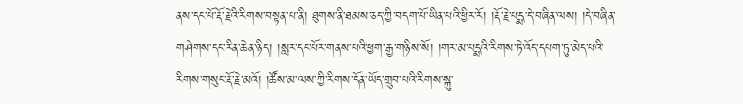ནས་དང་པོ་རྡོ་རྗེའི་རིགས་བསྟན་པ་ནི། ཐུགས་ནི་ཐམས་ཅད་ཀྱི་བདག་པོ་ཡིན་པའི་ཕྱིར་རོ། །རྡོ་རྗེ་པདྨ་དེ་བཞིན་ལས། །དེ་བཞིན་གཤེགས་དང་རིན་ཆེན་ཉིད། །སླར་དང་པོར་གནས་པའི་ཕྱག་རྒྱ་གཉིས་སོ། །གར་མ་པདྨའི་རིགས་ཏེ་འོད་དཔག་ཏུ་མེད་པའི་རིགས་གསུང་རྡོ་རྗེ་མའོ། །ཚོས་མ་ལས་ཀྱི་རིགས་དོན་ཡོད་གྲུབ་པའི་རིགས་སྐུ་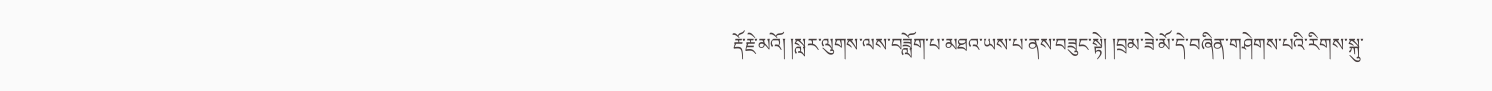རྡོ་རྗེ་མའོ། །སླར་ལུགས་ལས་བཟློག་པ་མཐའ་ཡས་པ་ནས་བཟུང་སྟེ། །བྲམ་ཟེ་མོ་དེ་བཞིན་གཤེགས་པའི་རིགས་སྐུ་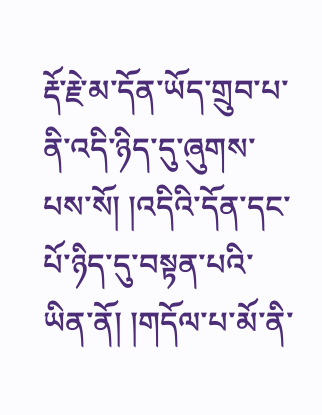རྡོ་རྗེ་མ་དོན་ཡོད་གྲུབ་པ་ནི་འདི་ཉིད་དུ་ཞུགས་པས་སོ། །འདིའི་དོན་དང་པོ་ཉིད་དུ་བསྟན་པའི་ཡིན་ནོ། །གདོལ་པ་མོ་ནི་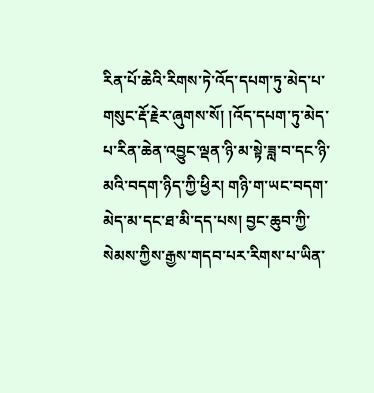རིན་པོ་ཆེའི་རིགས་ཏེ་འོད་དཔག་ཏུ་མེད་པ་གསུང་རྡོ་རྗེར་ཞུགས་སོ། །འོད་དཔག་ཏུ་མེད་པ་རིན་ཆེན་འབྱུང་ལྡན་ཉི་མ་སྟེ་ཟླ་བ་དང་ཉི་མའི་བདག་ཉིད་ཀྱི་ཕྱིར། གཉི་ག་ཡང་བདག་མེད་མ་དང་ཐ་མི་དད་པས། བྱང་ཆུབ་ཀྱི་སེམས་ཀྱིས་རྒྱས་གདབ་པར་རིགས་པ་ཡིན་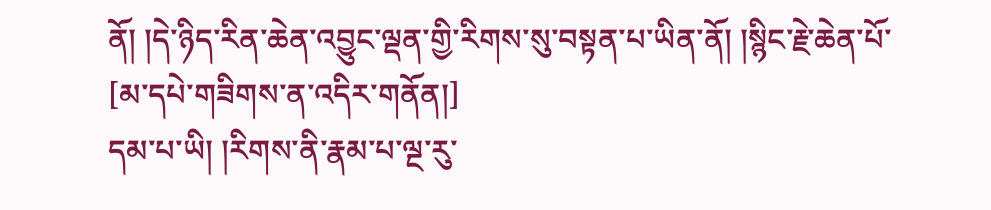ནོ། །དེ་ཉིད་རིན་ཆེན་འབྱུང་ལྡན་གྱི་རིགས་སུ་བསྟན་པ་ཡིན་ནོ། །སྙིང་རྗེ་ཆེན་པོ་
[མ་དཔེ་གཟིགས་ན་འདིར་གནོན།]
དམ་པ་ཡི། །རིགས་ནི་རྣམ་པ་ལྔ་རུ་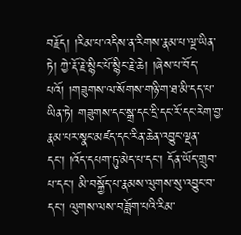བརྗོད། །རིམ་པ་འདིས་ན་རིགས་རྣམ་པ་ལྔ་ཡིན་ཏེ། ཀྱེ་རྡོ་རྗེ་སྙིང་པོ་སྙིང་རྗེ་ཆེ། །ཞེས་པ་བོད་པའོ། །གཟུགས་ལ་སོགས་གཉི་ག་ཐ་མི་དད་པ་ཡིན་ཏེ། གཟུགས་དང་སྒྲ་དང་དྲི་དང་རོ་དང་རེག་བྱ་རྣམ་པར་སྣང་མཛད་དང་རིན་ཆེན་འབྱུང་ལྡན་དང་། །འོད་དཔག་ཏུ་མེད་པ་དང་། དོན་ཡོད་གྲུབ་པ་དང་། མི་བསྐྱོད་པ་རྣམས་ལུགས་སུ་འབྱུང་བ་དང་། ལུགས་ལས་བཟློག་པའི་རིམ་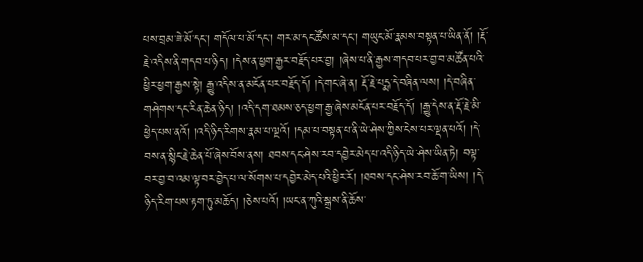པས་བྲམ་ཟེ་མོ་དང་། གདོལ་པ་མོ་དང་། གར་མ་དང་ཚོས་མ་དང་། གཡུང་མོ་རྣམས་བསྟན་པ་ཡིན་ནོ། །རྡོ་རྗེ་འདིས་ནི་གདབ་པ་ཉིད། །དེས་ན་ཕྱག་རྒྱར་བརྗོད་པར་བྱ། །ཞེས་པ་ནི་རྒྱས་གདབ་པར་བྱ་བ་མཚོན་པའི་ཕྱིར་ཕྱག་རྒྱས་སྟེ། རྒྱུ་འདིས་ན་མངོན་པར་བརྗོད་དོ། །དེ་གང་ཞེ་ན། རྡོ་རྗེ་པདྨ་དེ་བཞིན་ལས། །དེ་བཞིན་གཤེགས་དང་རིན་ཆེན་ཉིད། །འདི་དག་ཐམས་ཅད་ཕྱག་རྒྱ་ཞེས་མངོན་པར་བརྗོད་དོ། །རྒྱུ་དེས་ན་རྡོ་རྗེ་མི་ཕྱེད་པས་ནའོ། །འདི་ཉིད་རིགས་རྣམ་པ་ལྔའོ། །དམ་པ་བསྟན་པ་ནི་ཡེ་ཤེས་ཀྱིས་ངེས་པར་ལྡན་པའོ། །དེ་བས་ན་སྙིང་རྗེ་ཆེན་པོ་ཞེས་བོས་ནས། ཐབས་དང་ཤེས་རབ་དབྱེར་མེད་པ་འདི་ཉིད་ཡེ་ཤེས་ཡིན་ཏེ། བལྟ་བར་བྱ་བ་འམ་ལྟ་བར་བྱེད་པ་ལ་སོགས་པ་དབྱེར་མེད་པའི་ཕྱིར་རོ། །ཐབས་དང་ཤེས་རབ་ཆོ་ག་ཡིས། །དེ་ཉིད་རིག་པས་རྟག་ཏུ་མཆོད། །ཅེས་པའོ། །ཡང་ན་ཀུའི་སྒྲས་ནི་ཆོས་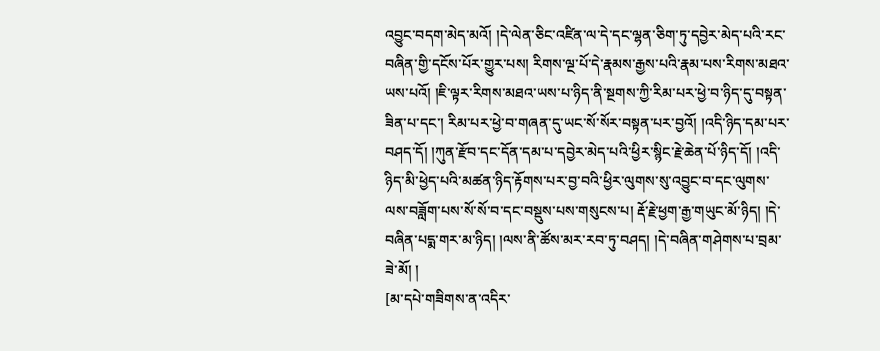འབྱུང་བདག་མེད་མའོ། །དེ་ལེན་ཅིང་འཛིན་ལ་དེ་དང་ལྷན་ཅིག་ཏུ་དབྱེར་མེད་པའི་རང་བཞིན་གྱི་དངོས་པོར་གྱུར་པས། རིགས་ལྔ་པོ་དེ་རྣམས་རྒྱས་པའི་རྣམ་པས་རིགས་མཐའ་ཡས་པའོ། །ཇི་ལྟར་རིགས་མཐའ་ཡས་པ་ཉིད་ནི་སྔགས་ཀྱི་རིམ་པར་ཕྱེ་བ་ཉིད་དུ་བསྟན་ཟིན་པ་དང་། རིམ་པར་ཕྱེ་བ་གཞན་དུ་ཡང་སོ་སོར་བསྟན་པར་བྱའོ། །འདི་ཉིད་དམ་པར་བཤད་དོ། །ཀུན་རྫོབ་དང་དོན་དམ་པ་དབྱེར་མེད་པའི་ཕྱིར་སྙིང་རྗེ་ཆེན་པོ་ཉིད་དོ། །འདི་ཉིད་མི་ཕྱེད་པའི་མཚན་ཉིད་རྟོགས་པར་བྱ་བའི་ཕྱིར་ལུགས་སུ་འབྱུང་བ་དང་ལུགས་ལས་བཟློག་པས་སོ་སོ་བ་དང་བསྡུས་པས་གསུངས་པ། རྡོ་རྗེ་ཕྱག་རྒྱ་གཡུང་མོ་ཉིད། །དེ་བཞིན་པདྨ་གར་མ་ཉིད། །ལས་ནི་ཚོས་མར་རབ་ཏུ་བཤད། །དེ་བཞིན་གཤེགས་པ་བྲམ་ཟེ་མོ། །
[མ་དཔེ་གཟིགས་ན་འདིར་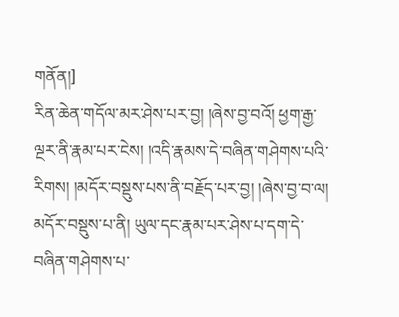གནོན།]
རིན་ཆེན་གདོལ་མར་ཤེས་པར་བྱ། །ཞེས་བྱ་བའོ། ཕྱག་རྒྱ་ལྔར་ནི་རྣམ་པར་ངེས། །འདི་རྣམས་དེ་བཞིན་གཤེགས་པའི་རིགས། །མདོར་བསྡུས་པས་ནི་བརྗོད་པར་བྱ། །ཞེས་བྱ་བ་ལ། མདོར་བསྡུས་པ་ནི། ཡུལ་དང་རྣམ་པར་ཤེས་པ་དག་དེ་བཞིན་གཤེགས་པ་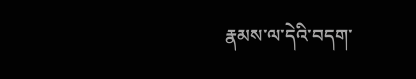རྣམས་ལ་དེའི་བདག་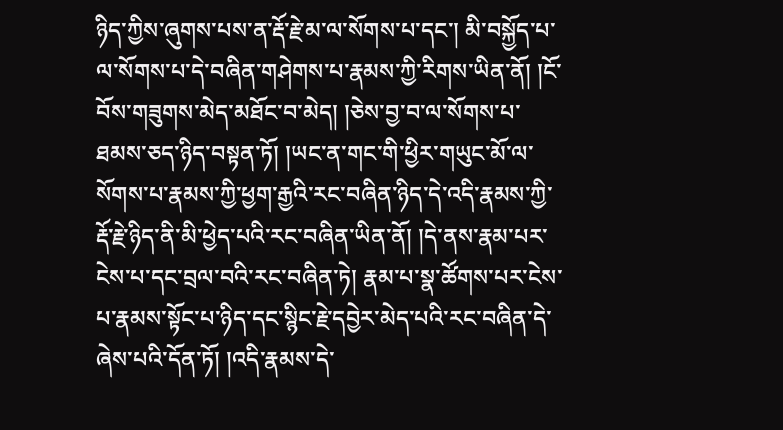ཉིད་ཀྱིས་ཞུགས་པས་ན་རྡོ་རྗེ་མ་ལ་སོགས་པ་དང་། མི་བསྐྱོད་པ་ལ་སོགས་པ་དེ་བཞིན་གཤེགས་པ་རྣམས་ཀྱི་རིགས་ཡིན་ནོ། །ངོ་བོས་གཟུགས་མེད་མཐོང་བ་མེད། །ཅེས་བྱ་བ་ལ་སོགས་པ་ཐམས་ཅད་ཉིད་བསྟན་ཏོ། །ཡང་ན་གང་གི་ཕྱིར་གཡུང་མོ་ལ་སོགས་པ་རྣམས་ཀྱི་ཕྱག་རྒྱའི་རང་བཞིན་ཉིད་དེ་འདི་རྣམས་ཀྱི་རྡོ་རྗེ་ཉིད་ནི་མི་ཕྱེད་པའི་རང་བཞིན་ཡིན་ནོ། །དེ་ནས་རྣམ་པར་ངེས་པ་དང་བྲལ་བའི་རང་བཞིན་ཏེ། རྣམ་པ་སྣ་ཚོགས་པར་ངེས་པ་རྣམས་སྟོང་པ་ཉིད་དང་སྙིང་རྗེ་དབྱེར་མེད་པའི་རང་བཞིན་དེ་ཞེས་པའི་དོན་ཏོ། །འདི་རྣམས་དེ་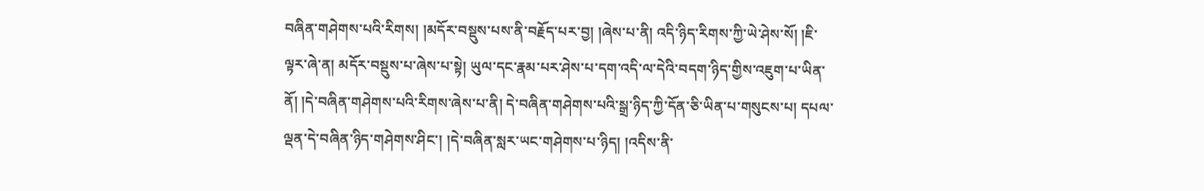བཞིན་གཤེགས་པའི་རིགས། །མདོར་བསྡུས་པས་ནི་བརྗོད་པར་བྱ། །ཞེས་པ་ནི། འདི་ཉིད་རིགས་ཀྱི་ཡེ་ཤེས་སོ། །ཇི་ལྟར་ཞེ་ན། མདོར་བསྡུས་པ་ཞེས་པ་སྟེ། ཡུལ་དང་རྣམ་པར་ཤེས་པ་དག་འདི་ལ་དེའི་བདག་ཉིད་གྱིས་འཇུག་པ་ཡིན་ནོ། །དེ་བཞིན་གཤེགས་པའི་རིགས་ཞེས་པ་ནི། དེ་བཞིན་གཤེགས་པའི་སྒྲ་ཉིད་ཀྱི་དོན་ཅི་ཡིན་པ་གསུངས་པ། དཔལ་ལྡན་དེ་བཞིན་ཉིད་གཤེགས་ཤིང་། །དེ་བཞིན་སླར་ཡང་གཤེགས་པ་ཉིད། །འདིས་ནི་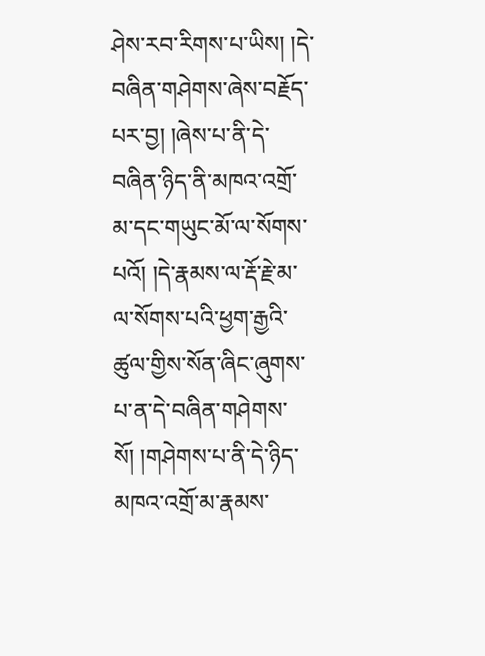ཤེས་རབ་རིགས་པ་ཡིས། །དེ་བཞིན་གཤེགས་ཞེས་བརྗོད་པར་བྱ། །ཞེས་པ་ནི་དེ་བཞིན་ཉིད་ནི་མཁའ་འགྲོ་མ་དང་གཡུང་མོ་ལ་སོགས་པའོ། །དེ་རྣམས་ལ་རྡོ་རྗེ་མ་ལ་སོགས་པའི་ཕྱག་རྒྱའི་ཚུལ་གྱིས་སོན་ཞིང་ཞུགས་པ་ན་དེ་བཞིན་གཤེགས་སོ། །གཤེགས་པ་ནི་དེ་ཉིད་མཁའ་འགྲོ་མ་རྣམས་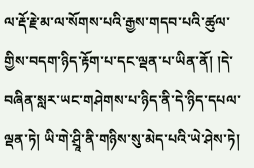ལ་རྡོ་རྗེ་མ་ལ་སོགས་པའི་རྒྱས་གདབ་པའི་ཚུལ་གྱིས་བདག་ཉིད་རྟོག་པ་དང་ལྡན་པ་ཡིན་ནོ། །དེ་བཞིན་སླར་ཡང་གཤེགས་པ་ཉིད་ནི་དེ་ཉིད་དཔལ་ལྡན་ཏེ། ཡི་གེ་ཤྲཱི་ནི་གཉིས་སུ་མེད་པའི་ཡེ་ཤེས་ཏེ།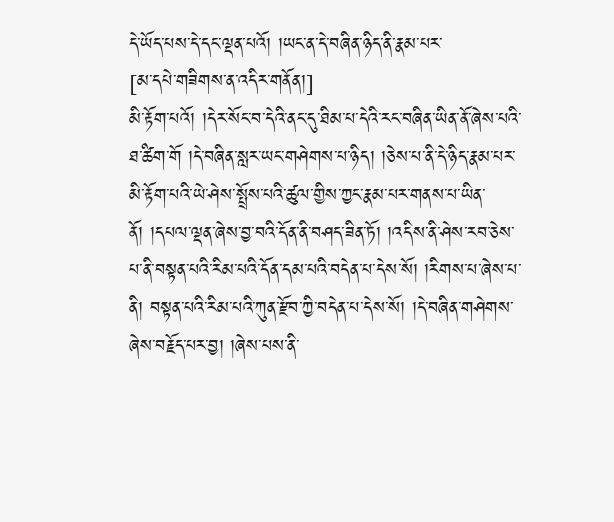དེ་ཡོད་པས་དེ་དང་ལྡན་པའོ། །ཡང་ན་དེ་བཞིན་ཉིད་ནི་རྣམ་པར་
[མ་དཔེ་གཟིགས་ན་འདིར་གནོན།]
མི་རྟོག་པའོ། །དེར་སོང་བ་དེའི་ནང་དུ་ཐིམ་པ་དེའི་རང་བཞིན་ཡིན་ནོ་ཞེས་པའི་ཐ་ཚིག་གོ །དེ་བཞིན་སླར་ཡང་གཤེགས་པ་ཉིད། །ཅེས་པ་ནི་དེ་ཉིད་རྣམ་པར་མི་རྟོག་པའི་ཡེ་ཤེས་སྤྲོས་པའི་ཚུལ་གྱིས་ཀྱང་རྣམ་པར་གནས་པ་ཡིན་ནོ། །དཔལ་ལྡན་ཞེས་བྱ་བའི་དོན་ནི་བཤད་ཟིན་ཏོ། །འདིས་ནི་ཤེས་རབ་ཅེས་པ་ནི་བསྟན་པའི་རིམ་པའི་དོན་དམ་པའི་བདེན་པ་དེས་སོ། །རིགས་པ་ཞེས་པ་ནི། བསྟན་པའི་རིམ་པའི་ཀུན་རྫོབ་ཀྱི་བདེན་པ་དེས་སོ། །དེ་བཞིན་གཤེགས་ཞེས་བརྗོད་པར་བྱ། །ཞེས་པས་ནི་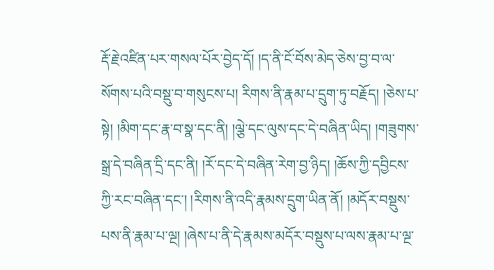རྡོ་རྗེ་འཛིན་པར་གསལ་པོར་བྱེད་དོ། །ད་ནི་ངོ་བོས་མེད་ཅེས་བྱ་བ་ལ་སོགས་པའི་བསྡུ་བ་གསུངས་པ། རིགས་ནི་རྣམ་པ་དྲུག་ཏུ་བརྗོད། །ཅེས་པ་སྟེ། །མིག་དང་རྣ་བ་སྣ་དང་ནི། །ལྕེ་དང་ལུས་དང་དེ་བཞིན་ཡིད། །གཟུགས་སྒྲ་དེ་བཞིན་དྲི་དང་ནི། །རོ་དང་དེ་བཞིན་རེག་བྱ་ཉིད། །ཆོས་ཀྱི་དབྱིངས་ཀྱི་རང་བཞིན་དང་། །རིགས་ནི་འདི་རྣམས་དྲུག་ཡིན་ནོ། །མདོར་བསྡུས་པས་ནི་རྣམ་པ་ལྔ། །ཞེས་པ་ནི་དེ་རྣམས་མདོར་བསྡུས་པ་ལས་རྣམ་པ་ལྔ་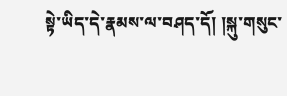སྟེ་ཡིད་དེ་རྣམས་ལ་བཤད་དོ། །སྐུ་གསུང་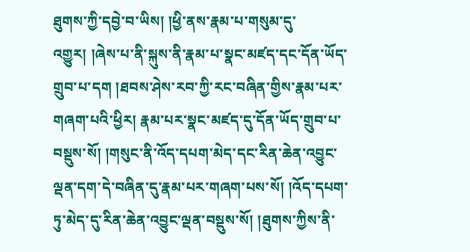ཐུགས་ཀྱི་དབྱེ་བ་ཡིས། །ཕྱི་ནས་རྣམ་པ་གསུམ་དུ་འགྱུར། །ཞེས་པ་ནི་སྐུས་ནི་རྣམ་པ་སྣང་མཛད་དང་དོན་ཡོད་གྲུབ་པ་དག །ཐབས་ཤེས་རབ་ཀྱི་རང་བཞིན་གྱིས་རྣམ་པར་གཞག་པའི་ཕྱིར། རྣམ་པར་སྣང་མཛད་དུ་དོན་ཡོད་གྲུབ་པ་བསྡུས་སོ། །གསུང་ནི་འོད་དཔག་མེད་དང་རིན་ཆེན་འབྱུང་ལྡན་དག་དེ་བཞིན་དུ་རྣམ་པར་གཞག་པས་སོ། །འོད་དཔག་ཏུ་མེད་དུ་རིན་ཆེན་འབྱུང་ལྡན་བསྡུས་སོ། །ཐུགས་ཀྱིས་ནི་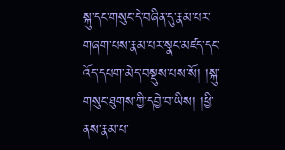སྐུ་དང་གསུང་དེ་བཞིན་དུ་རྣམ་པར་གཞག་པས་རྣམ་པར་སྣང་མཛད་དང་འོད་དཔག་མེད་བསྡུས་པས་སོ། །སྐུ་གསུང་ཐུགས་ཀྱི་དབྱེ་བ་ཡིས། །ཕྱི་ནས་རྣམ་པ་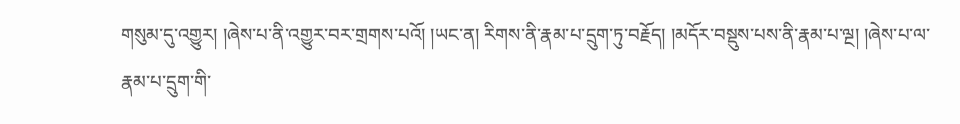གསུམ་དུ་འགྱུར། །ཞེས་པ་ནི་འགྱུར་བར་གྲགས་པའོ། །ཡང་ན། རིགས་ནི་རྣམ་པ་དྲུག་ཏུ་བརྗོད། །མདོར་བསྡུས་པས་ནི་རྣམ་པ་ལྔ། །ཞེས་པ་ལ་རྣམ་པ་དྲུག་གི་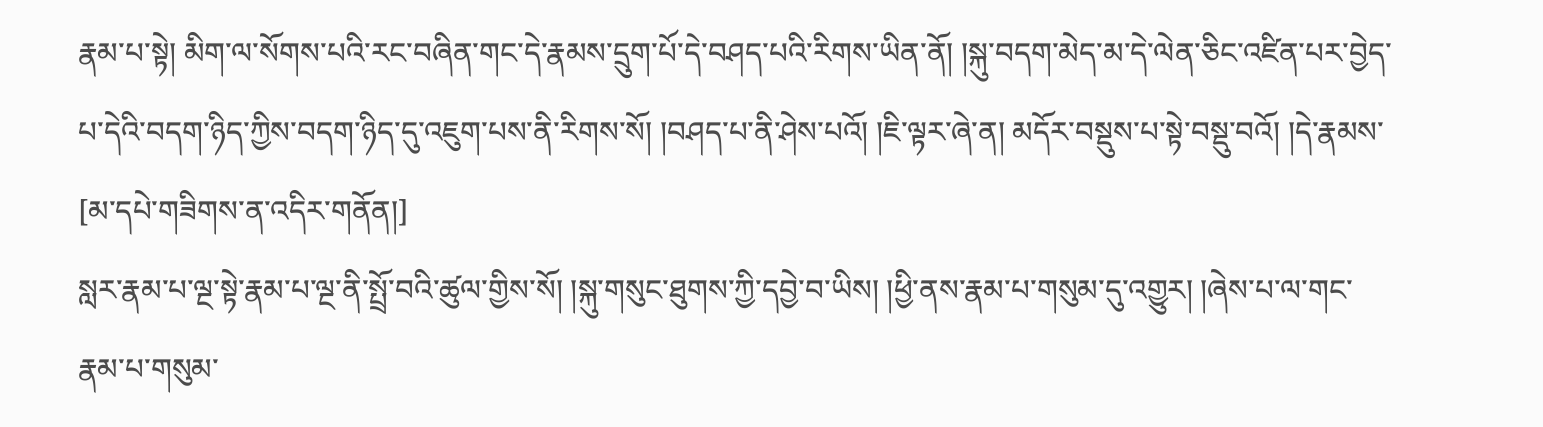རྣམ་པ་སྟེ། མིག་ལ་སོགས་པའི་རང་བཞིན་གང་དེ་རྣམས་དྲུག་པོ་དེ་བཤད་པའི་རིགས་ཡིན་ནོ། །སྐུ་བདག་མེད་མ་དེ་ལེན་ཅིང་འཛིན་པར་བྱེད་པ་དེའི་བདག་ཉིད་ཀྱིས་བདག་ཉིད་དུ་འཇུག་པས་ནི་རིགས་སོ། །བཤད་པ་ནི་ཤེས་པའོ། །ཇི་ལྟར་ཞེ་ན། མདོར་བསྡུས་པ་སྟེ་བསྡུ་བའོ། །དེ་རྣམས་
[མ་དཔེ་གཟིགས་ན་འདིར་གནོན།]
སླར་རྣམ་པ་ལྔ་སྟེ་རྣམ་པ་ལྔ་ནི་སྤྲོ་བའི་ཚུལ་གྱིས་སོ། །སྐུ་གསུང་ཐུགས་ཀྱི་དབྱེ་བ་ཡིས། །ཕྱི་ནས་རྣམ་པ་གསུམ་དུ་འགྱུར། །ཞེས་པ་ལ་གང་རྣམ་པ་གསུམ་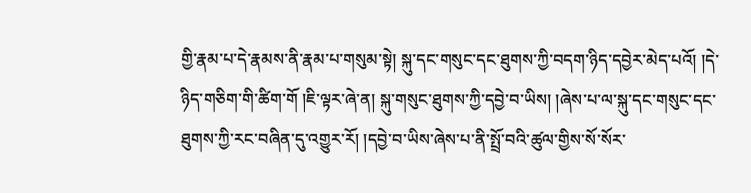གྱི་རྣམ་པ་དེ་རྣམས་ནི་རྣམ་པ་གསུམ་སྟེ། སྐུ་དང་གསུང་དང་ཐུགས་ཀྱི་བདག་ཉིད་དབྱེར་མེད་པའོ། །དེ་ཉིད་གཅིག་གི་ཚིག་གོ །ཇི་ལྟར་ཞེ་ན། སྐུ་གསུང་ཐུགས་ཀྱི་དབྱེ་བ་ཡིས། །ཞེས་པ་ལ་སྐུ་དང་གསུང་དང་ཐུགས་ཀྱི་རང་བཞིན་དུ་འགྱུར་རོ། །དབྱེ་བ་ཡིས་ཞེས་པ་ནི་སྤྲོ་བའི་ཚུལ་གྱིས་སོ་སོར་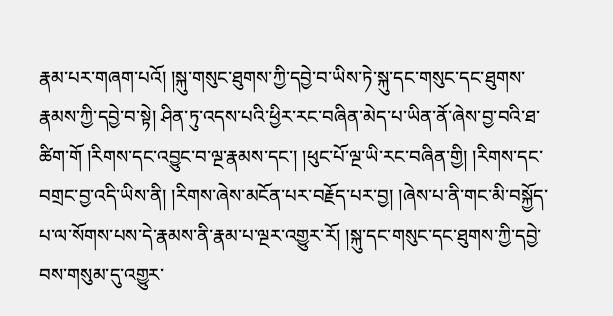རྣམ་པར་གཞག་པའོ། །སྐུ་གསུང་ཐུགས་ཀྱི་དབྱེ་བ་ཡིས་ཏེ་སྐུ་དང་གསུང་དང་ཐུགས་རྣམས་ཀྱི་དབྱེ་བ་སྟེ། ཤིན་ཏུ་འདས་པའི་ཕྱིར་རང་བཞིན་མེད་པ་ཡིན་ནོ་ཞེས་བྱ་བའི་ཐ་ཚིག་གོ །རིགས་དང་འབྱུང་བ་ལྔ་རྣམས་དང་། །ཕུང་པོ་ལྔ་ཡི་རང་བཞིན་གྱི། །རིགས་དང་བགྲང་བྱ་འདི་ཡིས་ནི། །རིགས་ཞེས་མངོན་པར་བརྗོད་པར་བྱ། །ཞེས་པ་ནི་གང་མི་བསྐྱོད་པ་ལ་སོགས་པས་དེ་རྣམས་ནི་རྣམ་པ་ལྔར་འགྱུར་རོ། །སྐུ་དང་གསུང་དང་ཐུགས་ཀྱི་དབྱེ་བས་གསུམ་དུ་འགྱུར་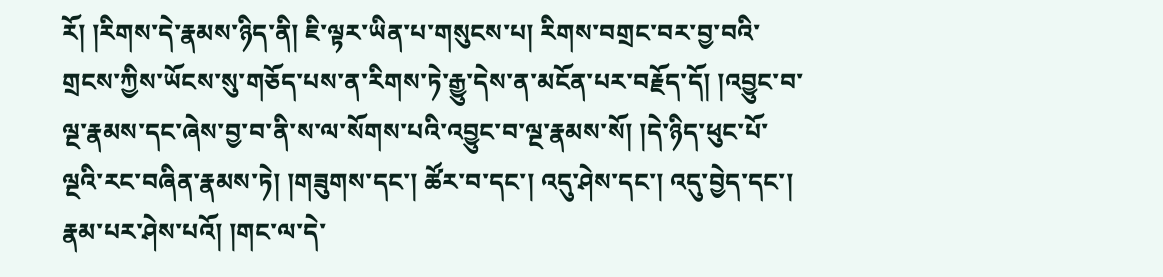རོ། །རིགས་དེ་རྣམས་ཉིད་ནི། ཇི་ལྟར་ཡིན་པ་གསུངས་པ། རིགས་བགྲང་བར་བྱ་བའི་གྲངས་ཀྱིས་ཡོངས་སུ་གཅོད་པས་ན་རིགས་ཏེ་རྒྱུ་དེས་ན་མངོན་པར་བརྗོད་དོ། །འབྱུང་བ་ལྔ་རྣམས་དང་ཞེས་བྱ་བ་ནི་ས་ལ་སོགས་པའི་འབྱུང་བ་ལྔ་རྣམས་སོ། །དེ་ཉིད་ཕུང་པོ་ལྔའི་རང་བཞིན་རྣམས་ཏེ། །གཟུགས་དང་། ཚོར་བ་དང་། འདུ་ཤེས་དང་། འདུ་བྱེད་དང་། རྣམ་པར་ཤེས་པའོ། །གང་ལ་དེ་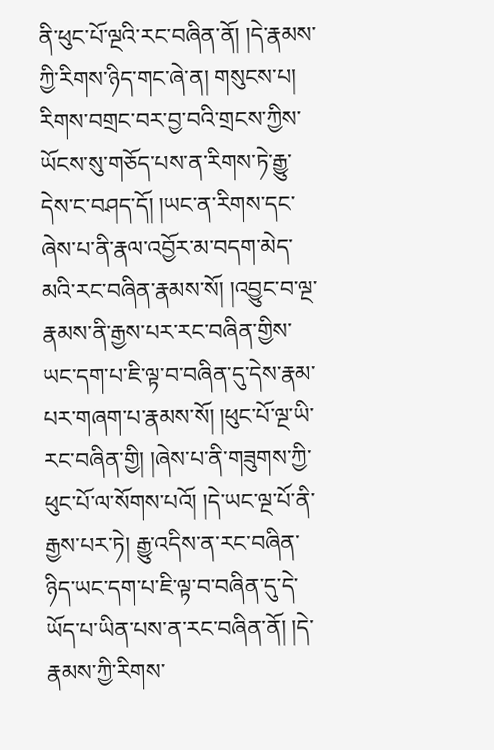ནི་ཕུང་པོ་ལྔའི་རང་བཞིན་ནོ། །དེ་རྣམས་ཀྱི་རིགས་ཉིད་གང་ཞེ་ན། གསུངས་པ། རིགས་བགྲང་བར་བྱ་བའི་གྲངས་ཀྱིས་ཡོངས་སུ་གཅོད་པས་ན་རིགས་ཏེ་རྒྱུ་དེས་ང་བཤད་དོ། །ཡང་ན་རིགས་དང་ཞེས་པ་ནི་རྣལ་འབྱོར་མ་བདག་མེད་མའི་རང་བཞིན་རྣམས་སོ། །འབྱུང་བ་ལྔ་རྣམས་ནི་རྒྱས་པར་རང་བཞིན་གྱིས་ཡང་དག་པ་ཇི་ལྟ་བ་བཞིན་དུ་དེས་རྣམ་པར་གཞག་པ་རྣམས་སོ། །ཕུང་པོ་ལྔ་ཡི་རང་བཞིན་གྱི། །ཞེས་པ་ནི་གཟུགས་ཀྱི་ཕུང་པོ་ལ་སོགས་པའོ། །དེ་ཡང་ལྔ་པོ་ནི་རྒྱས་པར་ཏེ། རྒྱུ་འདིས་ན་རང་བཞིན་ཉིད་ཡང་དག་པ་ཇི་ལྟ་བ་བཞིན་དུ་དེ་ཡོད་པ་ཡིན་པས་ན་རང་བཞིན་ནོ། །དེ་རྣམས་ཀྱི་རིགས་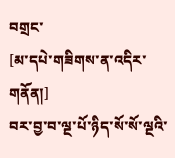བགྲང་
[མ་དཔེ་གཟིགས་ན་འདིར་གནོན།]
བར་བྱ་བ་ལྔ་པོ་ཉིད་སོ་སོ་ལྔའི་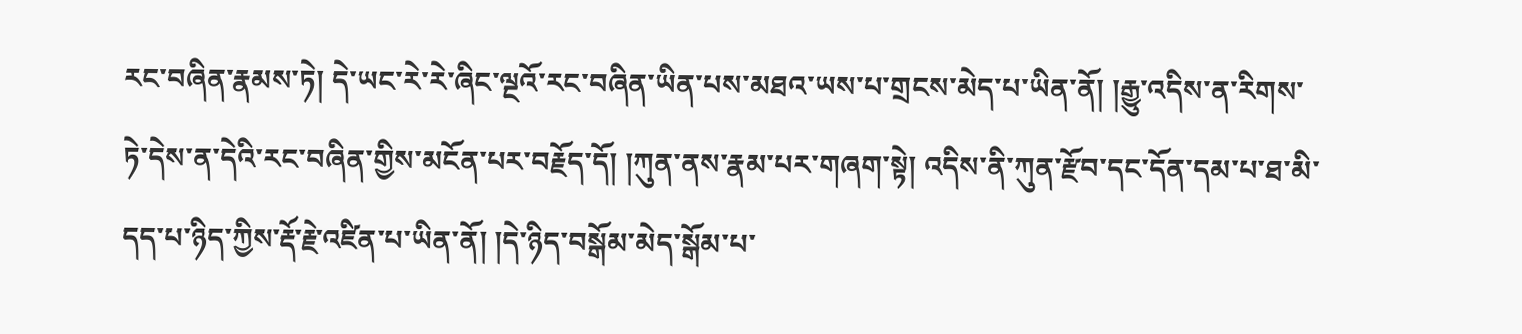རང་བཞིན་རྣམས་ཏེ། དེ་ཡང་རེ་རེ་ཞིང་ལྔའོ་རང་བཞིན་ཡིན་པས་མཐའ་ཡས་པ་གྲངས་མེད་པ་ཡིན་ནོ། །རྒྱུ་འདིས་ན་རིགས་ཏེ་དེས་ན་དེའི་རང་བཞིན་གྱིས་མངོན་པར་བརྗོད་དོ། །ཀུན་ནས་རྣམ་པར་གཞག་སྟེ། འདིས་ནི་ཀུན་རྫོབ་དང་དོན་དམ་པ་ཐ་མི་དད་པ་ཉིད་ཀྱིས་རྡོ་རྗེ་འཛིན་པ་ཡིན་ནོ། །དེ་ཉིད་བསྒོམ་མེད་སྒོམ་པ་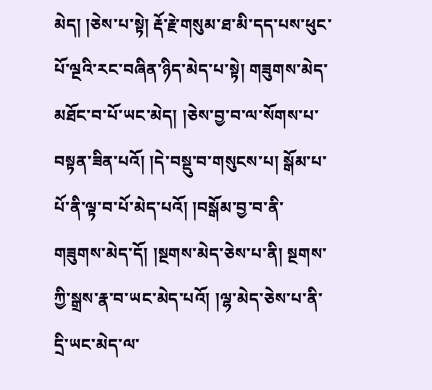མེད། །ཅེས་པ་སྟེ། རྡོ་རྗེ་གསུམ་ཐ་མི་དད་པས་ཕུང་པོ་ལྔའི་རང་བཞིན་ཉིད་མེད་པ་སྟེ། གཟུགས་མེད་མཐོང་བ་པོ་ཡང་མེད། །ཅེས་བྱ་བ་ལ་སོགས་པ་བསྟན་ཟིན་པའོ། །དེ་བསྡུ་བ་གསུངས་པ། སྒོམ་པ་པོ་ནི་ལྟ་བ་པོ་མེད་པའོ། །བསྒོམ་བྱ་བ་ནི་གཟུགས་མེད་དོ། །སྔགས་མེད་ཅེས་པ་ནི། སྔགས་ཀྱི་སྒྲས་རྣ་བ་ཡང་མེད་པའོ། །ལྷ་མེད་ཅེས་པ་ནི་དྲི་ཡང་མེད་ལ་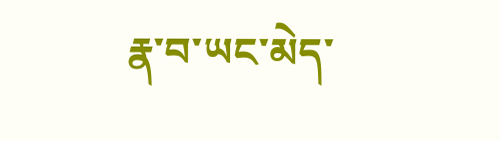རྣ་བ་ཡང་མེད་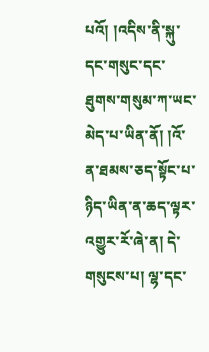པའོ། །འདིས་ནི་སྐུ་དང་གསུང་དང་ཐུགས་གསུམ་ཀ་ཡང་མེད་པ་ཡིན་ནོ། །འོ་ན་ཐམས་ཅད་སྟོང་པ་ཉིད་ཡིན་ན་ཆད་ལྟར་འགྱུར་རོ་ཞེ་ན། དེ་གསུངས་པ། ལྷ་དང་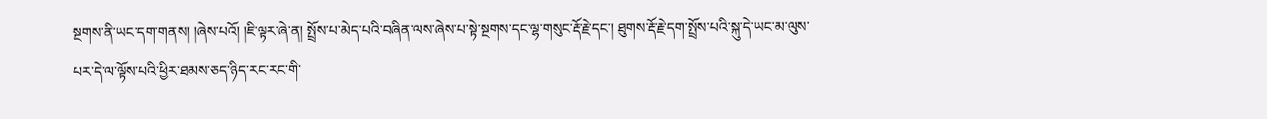སྔགས་ནི་ཡང་དག་གནས། །ཞེས་པའོ། །ཇི་ལྟར་ཞེ་ན། སྤྲོས་པ་མེད་པའི་བཞིན་ལས་ཞེས་པ་སྟེ་སྔགས་དང་ལྷ་གསུང་རྡོ་རྗེ་དང་། ཐུགས་རྡོ་རྗེ་དག་སྤྲོས་པའི་སྐུ་དེ་ཡང་མ་ལུས་པར་དེ་ལ་ལྟོས་པའི་ཕྱིར་ཐམས་ཅད་ཉིད་རང་རང་གི་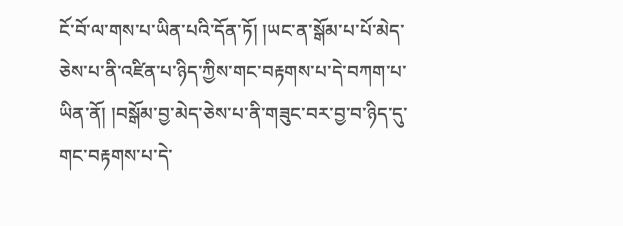ངོ་བོ་ལ་གས་པ་ཡིན་པའི་དོན་ཏོ། །ཡང་ན་སྒོམ་པ་པོ་མེད་ཅེས་པ་ནི་འཛིན་པ་ཉིད་ཀྱིས་གང་བརྟགས་པ་དེ་བཀག་པ་ཡིན་ནོ། །བསྒོམ་བྱ་མེད་ཅེས་པ་ནི་གཟུང་བར་བྱ་བ་ཉིད་དུ་གང་བརྟགས་པ་དེ་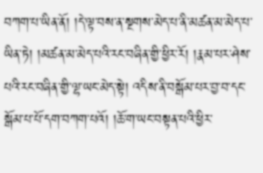བཀག་པ་ཡིན་ནོ། །དེ་ལྟ་བས་ན་སྔགས་མེད་པ་ནི་མཚན་མ་མེད་པ་ཡིན་ཏེ། །མཚན་མ་མེད་པའི་རང་བཞིན་གྱི་ཕྱིར་རོ། །རྣམ་པར་ཤེས་པའི་རང་བཞིན་གྱི་ལྷ་ཡང་མེད་སྟེ། འདིས་ནི་བསྒོམ་པར་བྱ་བ་དང་སྒོམ་པ་པོ་དག་བཀག་པའོ། །ཆོ་ག་ཡང་བསྟན་པའི་ཕྱིར་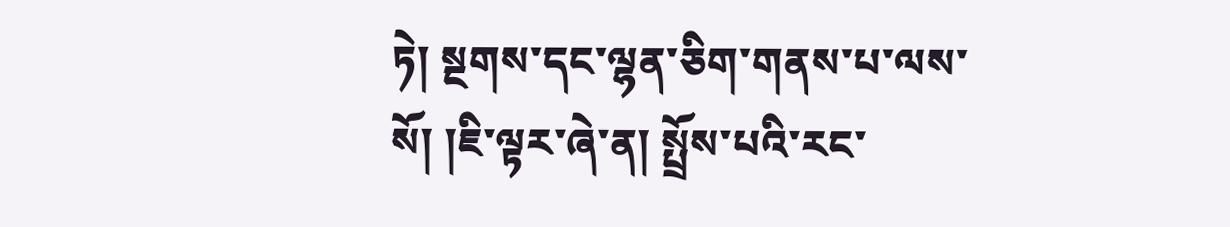ཏེ། སྔགས་དང་ལྷན་ཅིག་གནས་པ་ལས་སོ། །ཇི་ལྟར་ཞེ་ན། སྤྲོས་པའི་རང་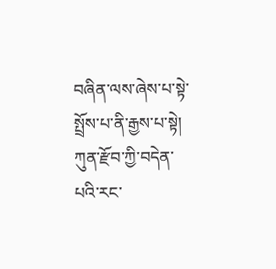བཞིན་ལས་ཞེས་པ་སྟེ་སྤྲོས་པ་ནི་རྒྱས་པ་སྟེ། ཀུན་རྫོབ་ཀྱི་བདེན་པའི་རང་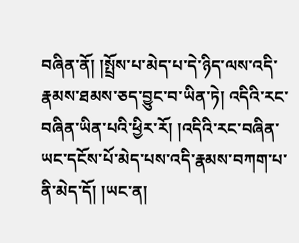བཞིན་ནོ། །སྤྲོས་པ་མེད་པ་དེ་ཉིད་ལས་འདི་རྣམས་ཐམས་ཅད་བྱུང་བ་ཡིན་ཏེ། འདིའི་རང་བཞིན་ཡིན་པའི་ཕྱིར་རོ། །འདིའི་རང་བཞིན་ཡང་དངོས་པོ་མེད་པས་འདི་རྣམས་བཀག་པ་ནི་མེད་དོ། །ཡང་ན།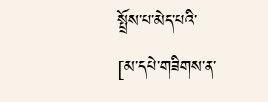སྤྲོས་པ་མེད་པའི་
[མ་དཔེ་གཟིགས་ན་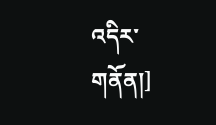འདིར་གནོན།]